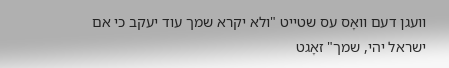וועגן דעם וואָס עס שטייט "ולא יקרא שמך עוד יעקב כי אם ישראל יהי, שמך" זאָגט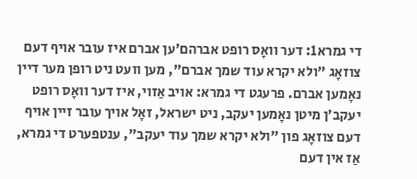די גמרא1: דער וואָס רופט אברהם׳ען אברם איז עובר אויף דעם צוזאָג "ולא יקרא עוד שמך אברם", מען וועט ניט רופן מער דיין נאָמען אברם. פרעגט די גמרא: אויב אַזוי, איז דער וואָס רופט יעקב׳ן מיטן נאָמען יעקב, ניט ישראל, זאָל אויך עובר זיין אויף דעם צוזאָג פון "ולא יקרא שמך עוד יעקב", ענטפערט די גמרא, אַז אין דעם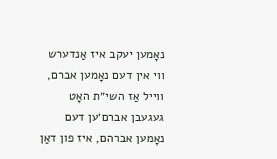נאָמען יעקב איז אַנדערש ווי אין דעם נאָמען אברם, ווייל אַז השי״ת האָט געגעבן אברם׳ען דעם נאָמען אברהם, איז פון דאַן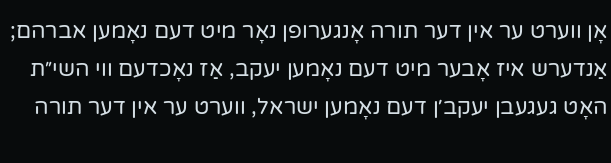אָן ווערט ער אין דער תורה אָנגערופן נאָר מיט דעם נאָמען אברהם; אַנדערש איז אָבער מיט דעם נאָמען יעקב, אַז נאָכדעם ווי השי״ת האָט געגעבן יעקב׳ן דעם נאָמען ישראל, ווערט ער אין דער תורה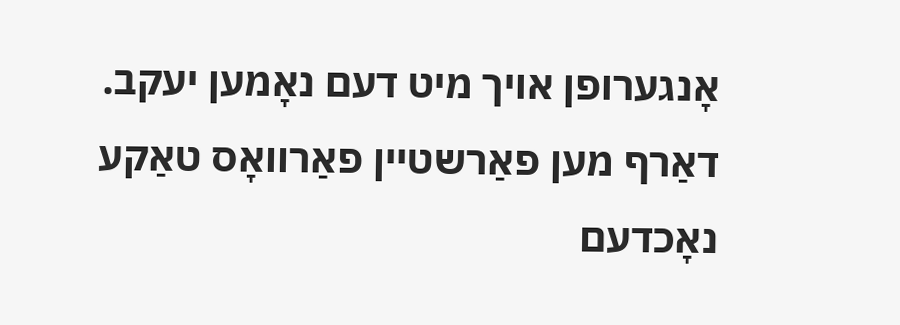אָנגערופן אויך מיט דעם נאָמען יעקב.
דאַרף מען פאַרשטיין פאַרוואָס טאַקע נאָכדעם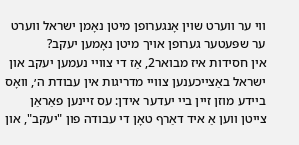ווי ער ווערט שוין אָנגערופן מיטן נאָמן ישראל ווערט ער שפּעטער גערופן אויך מיטן נאָמען יעקב?
אין חסידות איז מבואר2, אַז די צוויי נעמען יעקב און ישראל באַצייכענען צוויי מדריגות אין עבודת ה׳, וואָס ביידע מוזן זיין ביי יעדער אידן: עס זיינען פאַראַן צייטן ווען אַ איד דאַרף טאָן די עבודה פון "יעקב", און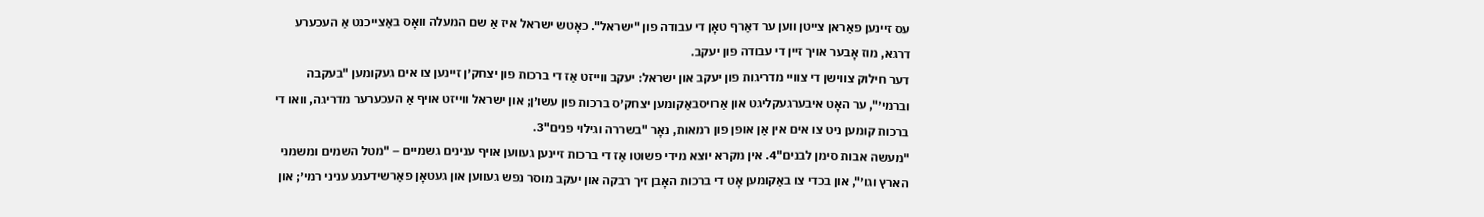עס זיינען פאַראן צייטן ווען ער דאַרף טאָן די עבודה פון "ישראל". כאָטש ישראל איז אַ שם המעלה וואָס באַצייכנט אַ העכערע דרגא, מוז אָבער אויך זיין די עבודה פון יעקב.
דער חילוק צווישן די צוויי מדריגות פון יעקב און ישראל: יעקב ווייזט אַז די ברכות פון יצחק׳ן זיינען צו אים געקומען "בעקבה וברמי׳", ער האָט איבערגעקליגט און אַרויסבאַקומען יצחק׳ס ברכות פון עשו׳ן; און ישראל ווייזט אויף אַ העכערער מדריגה, וואו די ברכות קומען ניט צו אים אין אַן אופן פון רמאות, נאָר "בשררה וגילוי פנים"3.
"מעשה אבות סימן לבנים"4. אין מקרא יוצא מידי פשוטו אַז די ברכות זיינען געווען אויף ענינים גשמיים – "מטל השמים ומשמני הארץ וגו׳", און בכדי צו באַקומען אָט די ברכות האָבן זיך רבקה און יעקב מוסר נפש געווען און געטאָן פאַרשידענע עניני רמי׳; און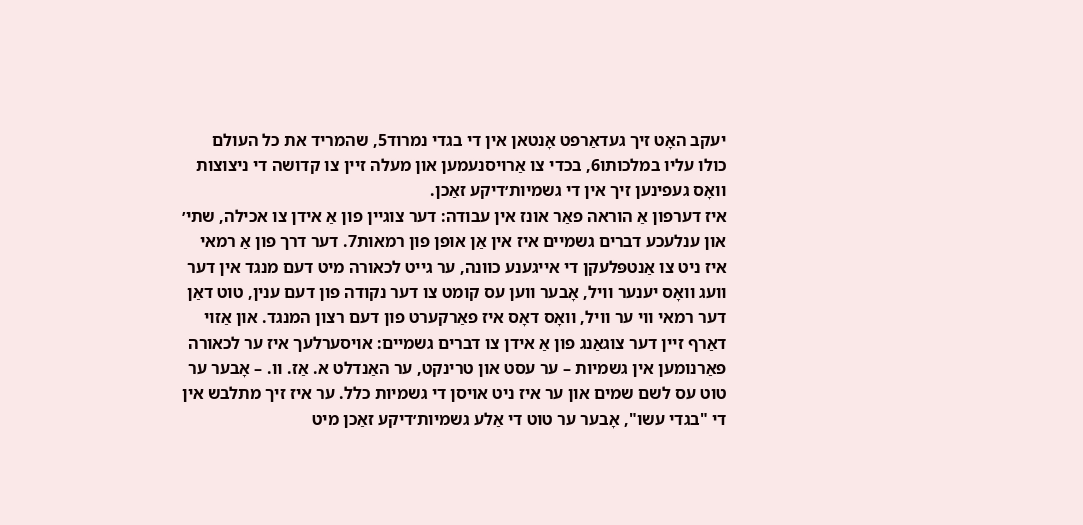יעקב האָט זיך געדאַרפט אָנטאן אין די בגדי נמרוד5, שהמריד את כל העולם כולו עליו במלכותו6, בכדי צו אַרויסנעמען און מעלה זיין צו קדושה די ניצוצות וואָס געפינען זיך אין די גשמיות׳דיקע זאַכן.
איז דערפון אַ הוראה פאַר אונז אין עבודה: דער צוגיין פון אַ אידן צו אכילה, שתי׳ און ענלעכע דברים גשמיים איז אין אַן אופן פון רמאות7. דער דרך פון אַ רמאי איז ניט צו אַנטפּלעקן די אייגענע כוונה, ער גייט לכאורה מיט דעם מנגד אין דער וועג וואָס יענער וויל, אָבער ווען עס קומט צו דער נקודה פון דעם ענין, טוט דאַן דער רמאי ווי ער וויל, וואָס דאָס איז פאַרקערט פון דעם רצון המנגד. און אַזוי דאַרף זיין דער צוגאַנג פון אַ אידן צו דברים גשמיים: אויסערלעך איז ער לכאורה פאַרנומען אין גשמיות – ער עסט און טרינקט, ער האַנדלט א. אַז. וו. – אָבער ער טוט עס לשם שמים און ער איז ניט אויסן די גשמיות כלל. ער איז זיך מתלבש אין די "בגדי עשו", אָבער ער טוט די אַלע גשמיות׳דיקע זאַכן מיט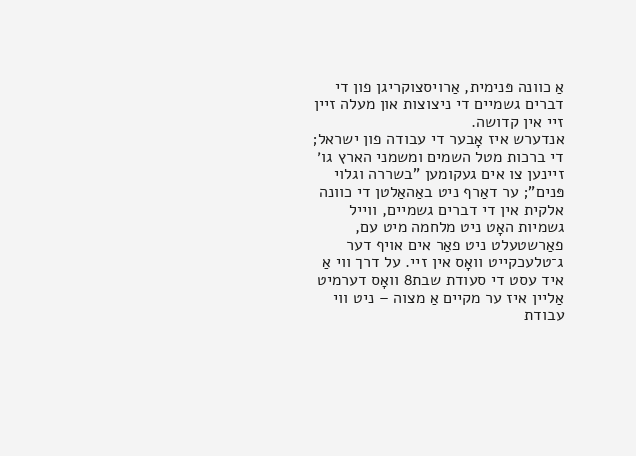אַ כוונה פּנימית, אַרויסצוקריגן פון די דברים גשמיים די ניצוצות און מעלה זיין זיי אין קדושה.
אנדערש איז אָבער די עבודה פון ישראל; די ברכות מטל השמים ומשמני הארץ גו׳ זיינען צו אים געקומען "בשררה וגלוי פּנים"; ער דאַרף ניט באַהאַלטן די כוונה אלקית אין די דברים גשמיים, ווייל גשמיות האָט ניט מלחמה מיט עם, פאַרשטעלט ניט פאַר אים אויף דער ג־טלעכקייט וואָס אין זיי. על דרך ווי אַ איד עסט די סעודת שבת8 וואָס דערמיט אַליין איז ער מקיים אַ מצוה – ניט ווי עבודת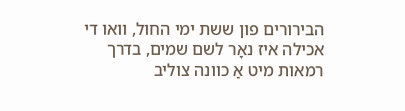הבירורים פון ששת ימי החול, וואו די אכילה איז נאָר לשם שמים, בדרך רמאות מיט אַ כוונה צוליב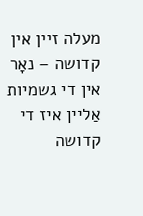מעלה זיין אין קדושה – נאָר אין די גשמיות אַליין איז די קדושה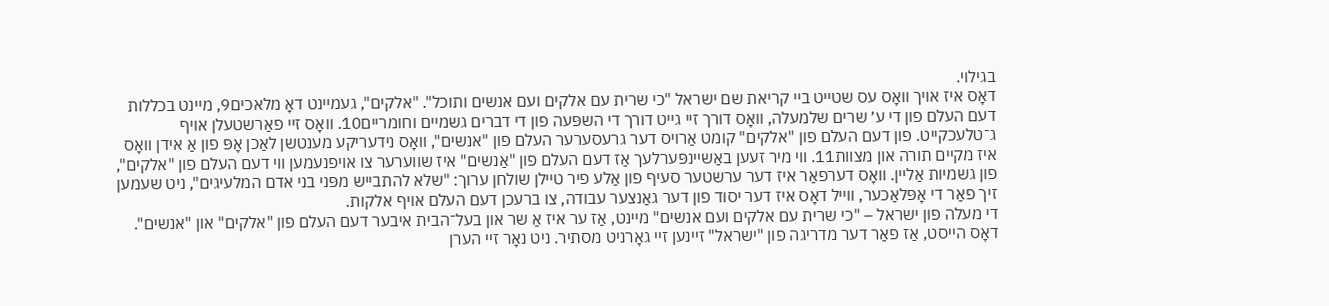בגילוי.
דאָס איז אויך וואָס עס שטייט ביי קריאת שם ישראל "כי שרית עם אלקים ועם אנשים ותוכל". "אלקים", געמיינט דאָ מלאכים9, מיינט בכללות דעם העלם פון די ע׳ שרים שלמעלה, וואָס דורך זיי גייט דורך די השפּעה פון די דברים גשמיים וחומריים10. וואָס זיי פאַרשטעלן אויף ג־טלעכקייט. פון דעם העלם פון "אלקים" קומט אַרויס דער גרעסערער העלם פון "אנשים", וואָס נידעריקע מענטשן לאַכן אָפּ פון אַ אידן וואָס איז מקיים תורה און מצוות11. ווי מיר זעען באַשיינפּערלעך אַז דעם העלם פון "אַנשים" איז שווערער צו אויפנעמען ווי דעם העלם פון "אלקים", פון גשמיות אַליין. וואָס דערפאַר איז דער ערשטער סעיף פון אַלע פיר טיילן שולחן ערוך: "שלא להתבייש מפּני בני אדם המלעיגים", ניט שעמען זיך פאַר די אָפּלאַכער, ווייל דאָס איז דער יסוד פון דער גאַנצער עבודה, צו ברעכן דעם העלם אויף אלקות.
די מעלה פון ישראל – "כי שרית עם אלקים ועם אנשים" מיינט, אַז ער איז אַ שר און בעל־הבית איבער דעם העלם פון "אלקים" און "אנשים". דאָס הייסט, אַז פאַר דער מדריגה פון "ישראל" זיינען זיי גאָרניט מסתיר. ניט נאָר זיי הערן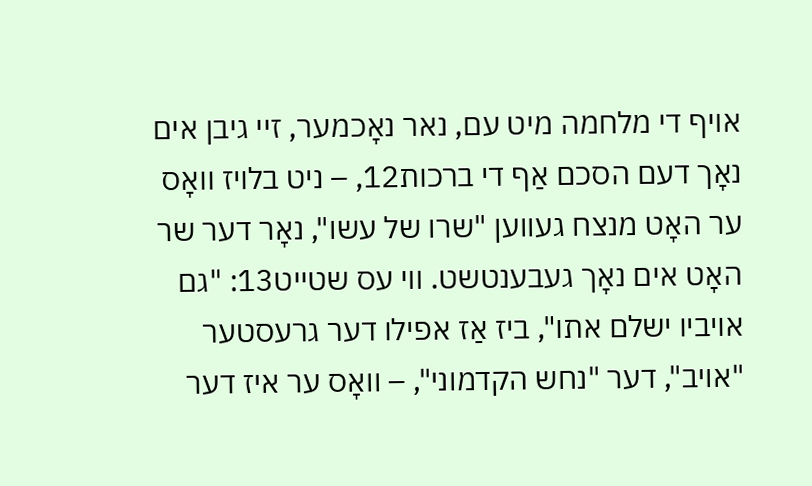אויף די מלחמה מיט עם, נאר נאָכמער, זיי גיבן אים נאָך דעם הסכם אַף די ברכות12, – ניט בלויז וואָס ער האָט מנצח געווען "שרו של עשו", נאָר דער שר האָט אים נאָך געבענטשט. ווי עס שטייט13: "גם אויביו ישלם אתו", ביז אַז אפילו דער גרעסטער "אויב", דער "נחש הקדמוני", – וואָס ער איז דער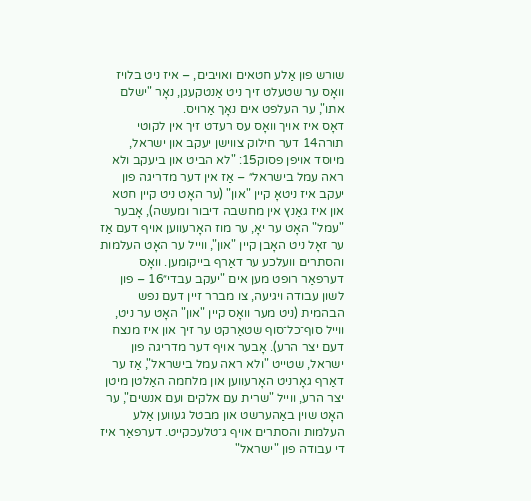שורש פון אַלע חטאים ואויבים, – איז ניט בלויז וואָס ער שטעלט זיך ניט אַנטקעגן, נאָר "ישלם אתו", ער העלפט אים נאָך אַרויס.
דאָס איז אויך וואָס עס רעדט זיך אין לקוטי תורה14 דער חילוק צווישן יעקב און ישראל, מיוסד אויפן פסוק15: "לא הביט און ביעקב ולא ראה עמל בישראל״ – אַז אין דער מדריגה פון יעקב איז ניטאָ קיין "און" (ער האָט ניט קיין חטא און איז גאַנץ אין מחשבה דיבור ומעשה), אָבער "עמל" האָט ער יאָ, ער מוז האָרעווען אויף דעם אַז ער זאָל ניט האָבן קיין "און", ווייל ער האָט העלמות והסתרים וועלכע ער דאַרף בייקומען. וואָס דערפאַר רופט מען אים "יעקב עבדי״16 – פון לשון עבודה ויגיעה, צו מברר זיין דעם נפש הבהמית (ניט מער וואָס קיין "און" האָט ער ניט, ווייל סוף־כל־סוף שטאַרקט ער זיך און איז מנצח דעם יצר הרע). אָבער אויף דער מדריגה פון ישראל, שטייט "ולא ראה עמל בישראל", אַז ער דאַרף גאָרניט האָרעווען און מלחמה האַלטן מיטן יצר הרע, ווייל "שרית עם אלקים ועם אנשים", ער האָט שוין באַהערשט און מבטל געווען אַלע העלמות והסתרים אויף ג־טלעכקייט. דערפאַר איז די עבודה פון "ישראל"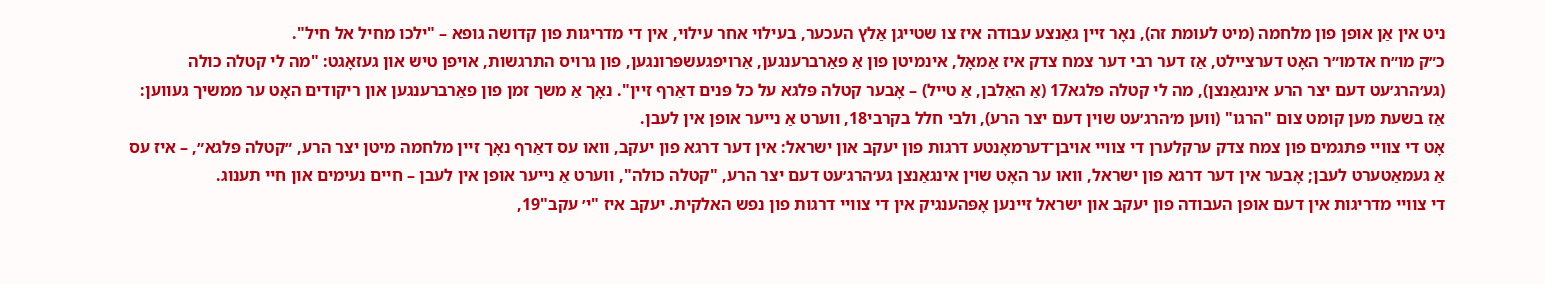ניט אין אַן אופן פון מלחמה (מיט לעומת זה), נאָר זיין גאַנצע עבודה איז צו שטייגן אַלץ העכער, בעילוי אחר עילוי, אין די מדריגות פון קדושה גופא – "ילכו מחיל אל חיל".
כ״ק מו״ח אדמו״ר האָט דערציילט, אַז דער רבי דער צמח צדק איז אַמאָל, אינמיטן פון אַ פאַרברענגען, אַרויפגעשפּרונגען, פון גרויס התרגשות, אויפן טיש און געזאָגט: "מה לי קטלה כולה (גע׳הרג׳עט דעם יצר הרע אינגאַנצן), מה לי קטלה פלגא17 (אַ האַלבן, אַ טייל) – אָבער קטלה פּלגא על כל פּנים דאַרף זיין". נאָך אַ משך זמן פון פאַרברענגען און ריקודים האָט ער ממשיך געווען: אַז בשעת מען קומט צום "הרגו" (ווען מ׳הרג׳עט שוין דעם יצר הרע), ולבי חלל בקרבי18, ווערט אַ נייער אופן אין לעבן.
אָט די צוויי פּתגמים פון צמח צדק ערקלערן די צוויי אויבן־דערמאָנטע דרגות פון יעקב און ישראל: אין דער דרגא פון יעקב, וואו עס דאַרף נאָך זיין מלחמה מיטן יצר הרע, ״קטלה פּלגא״, – איז עס אַ געמאַטערט לעבן; אָבער אין דער דרגא פון ישראל, וואו ער האָט שוין אינגאַנצן גע׳הרג׳עט דעם יצר הרע, "קטלה כולה", ווערט אַ נייער אופן אין לעבן – חיים נעימים און חיי תענוג.
די צוויי מדריגות אין דעם אופן העבודה פון יעקב און ישראל זיינען אָפּהענגיק אין די צוויי דרגות פון נפש האלקית. יעקב איז "י׳ עקב"19,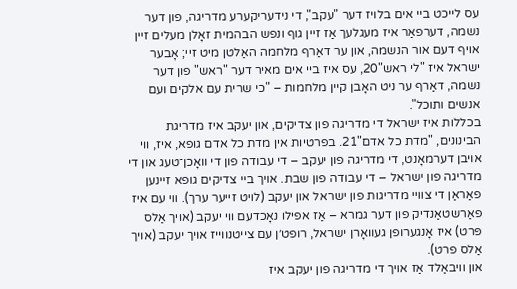עס לייכט ביי אים בלויז דער "עקב", די נידעריקערע מדריגה, פון דער נשמה, דערפאַר איז מעגלעך אַז זיין גוף ונפש הבהמית זאָלן מעלים זיין אויף דעם אור הנשמה, און ער דאַרף מלחמה האַלטן מיט זיי; אָבער ישראל איז "לי ראש"20, עס איז ביי אים מאיר דער "ראש" פון דער נשמה, דאַרף ער ניט האָבן קיין מלחמות – "כי שרית עם אלקים ועם אנשים ותוכל".
בכללות איז ישראל די מדריגה פון צדיקים, און יעקב איז מדריגת הבינונים, "מדת כל אדם"21. בפרטיות אין מדת כל אדם גופא, איז, ווי אויבן דערמאָנט, די מדריגה פון יעקב – די עבודה פון די וואָכן־טעג און די מדריגה פון ישראל – די עבודה פון שבת. אויך ביי צדיקים גופא זיינען פאַראַן די צוויי מדריגות פון ישראל און יעקב (לויט זייער ערך). ווי עם איז פאַרשטאַנדיק פון דער גמרא – אַז אפילו נאָכדעם ווי יעקב (אויך אַלס פּרט) איז אָנגערופן געוואָרן ישראל, רופט׳ן עם צייטנווייז אויך יעקב (אויך אַלס פרט).
און וויבאַלד אַז אויך די מדריגה פון יעקב איז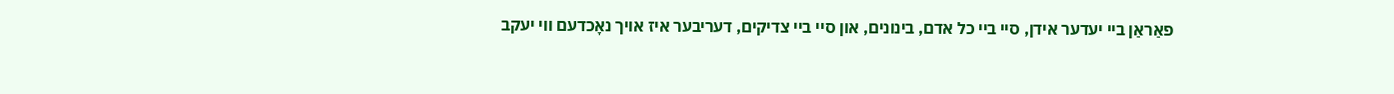פאַראַן ביי יעדער אידן, סיי ביי כל אדם, בינונים, און סיי ביי צדיקים, דעריבער איז אויך נאָכדעם ווי יעקב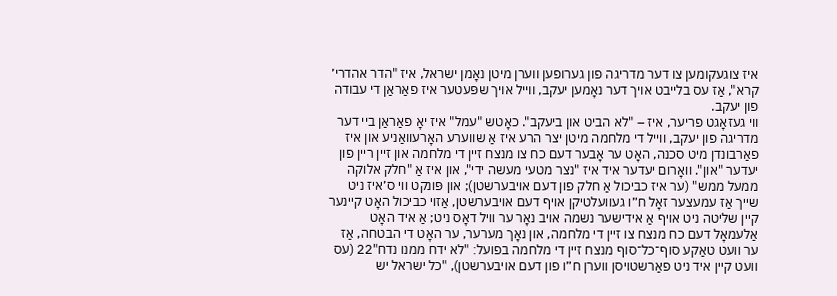איז צוגעקומען צו דער מדריגה פון גערופען ווערן מיטן נאָמן ישראל, איז "הדר אהדרי׳ קרא", אַז עס בלייבט אויך דער נאָמען יעקב, ווייל אויך שפּעטער איז פאַראַן די עבודה פון יעקב.
ווי געזאָגט פריער, איז – "לא הביט און ביעקב". כאָטש "עמל" איז יאָ פאַראַן ביי דער מדריגה פון יעקב, ווייל די מלחמה מיטן יצר הרע איז אַ שווערע האָרעוואַניע און איז פאַרבונדן מיט סכנה, האָט ער אָבער דעם כח צו מנצח זיין די מלחמה און זיין ריין פון יעדער "און". וואָרום יעדער איד איז "נצר מטעי מעשה ידי", און איז אַ "חלק אלוקה ממעל ממש" (ער איז כביכול אַ חלק פון דעם אויבערשטן); און פּונקט ווי ס׳איז ניט שייך אַז עמעצער זאָל ח״ו געוועלטיקן אויף דעם אויבערשטן, אַזוי כביכול האָט קיינער קיין שליטה ניט אויף אַ אידישער נשמה אויב נאָר ער וויל דאָס ניט; אַ איד האָט אַלעמאָל דעם כח מנצח צו זיין די מלחמה, און נאָך מערער, ער האָט די הבטחה, אַז ער וועט טאַקע סוף־כל־סוף מנצח זיין די מלחמה בפועל׃ "לא ידח ממנו נדח"22 (עס וועט קיין איד ניט פאַרשטויסן ווערן ח״ו פון דעם אויבערשטן), "כל ישראל יש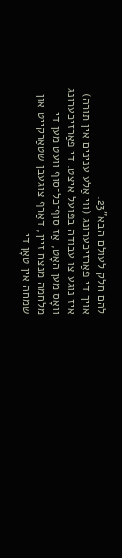להם חלק לעולם הבא"23.
אויך די פאַרזיכערונג (ווי אַלע ענינים אין תורה) איז נוגע צו עבודה בפּועל איצט. די פאַרזיכערונג וואָס מען האָט, אַז סוף־כל־סוף וועט מען די מלחמה מנצח זיין, דאַרף צוגעבן שטאַרקייט און שמחה אין טאָן די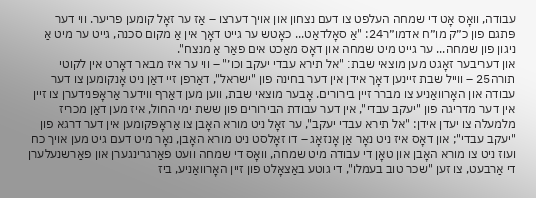עבודה, וואָס אָט די שמחה העלפט צו דעם נצחון און אויך דערצו – אַז ער זאָל קומען פריער. ווי דער פּתגם פון כ״ק מו״ח אדמו״ר24: "אַ סאָלדאַט... כאָטש ער גייט דאָך אין אַ מקום סכנה, גייט ער מיט אַ ניגון פון שמחה... ער גייט מיט שמחה און דאָס מאַכט אים פאַר אַ מנצח".
און דעריבער זאָגט מען מוצאי שבת׃ "אל תירא עבדי יעקב וכו׳" – ווי ער איז מבאר דאָרט אין לקוטי תורה25 – ווייל שבת זיינען דאָך אידן אין דער בחינה פון "ישראל", דאַרפן זיי דאַן ניט אָנקומען צו דער עבודה און האָרוואַניע צו מברר זיין בירורים. אָבער מוצאי שבת, ווען מען דאַרף ווידער אַראָפּנידערן צו זיין אין דער מדריגה פון "יעקב עבדי", אין דער עבודת הבירורים פון ששת ימי החול, איז מען דאַן מכריז מלמעלה צו יעדן אידן: "אל תירא עבדי יעקב", ער זאָל ניט מורא האָבן צו אַראָפּקומען אין דער דרגא פון "יעקב עבדי"; און דאָס איז ניט נאָר אַן אָנזאָג – דו זאָלסט ניט מורא האָבן, נאָר מיט דעם גיט מען אויך כח ועוז ניט צו מורא האָבן און טאָן די עבודה מיט שמחה, וואָס די שמחה וועט פאַרגרינגערן און פאַרשנעלערן די אַרבעט, צו זען "שכר טוב בעמלו", די גוטע באַצאָלט פון זיין האָרוואַניע, ביז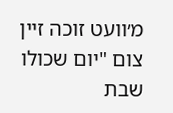מ׳וועט זוכה זיין צום "יום שכולו שבת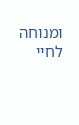ומנוחה לחיי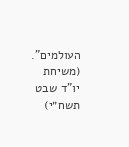העולמים".
(משיחת יו"ד שבט תשח״י)